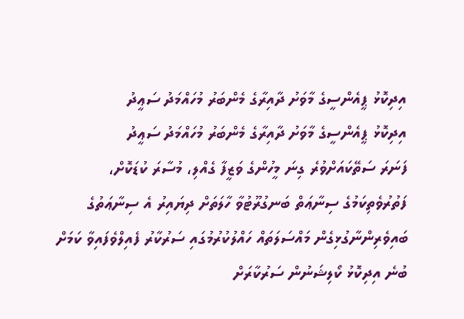އިދިކޮޅު ޕީއެންސީގެ މާވަށު ދާއިރާގެ މެންބަރު މުހައްމަދު ސަޢީދު
އިދިކޮޅު ޕީއެންސީގެ މާވަށު ދާއިރާގެ މެންބަރު މުހައްމަދު ސަޢީދު
ފަނަރަ ސަތޭކައަށްވުރެ ގިނަ މީހުންގެ ވަޒީފާ ގެއްލި، މުސާރަ ކުޑަކޮށް، ފަތުރުވެތިކަމުގެ ސިނާޢަތް ބަނގުރޫޓުވާ ހާލަތަށް ދިޔައިރު އެ ސިނާޢަތުގެ ބައިވެރިންނާގުޅިގެން މައްސަލަތައް ހައްލުކުރުމުގައި ސަރުކާރު ފެއިލްވެފައިވާ ކަމަށް ބުނެ އިދިކޮޅު ކޯލިޝަނުން ސަރުކާރަށް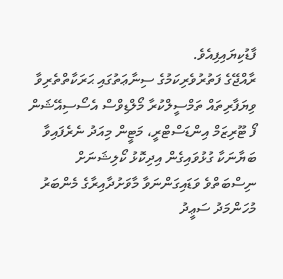ފާޑުކިޔައިފިއެވެ.
ރާއްޖޭގެ ފަތުރުވެރިކަމުގެ ސިނާޢަތުގައި ޙަރަކާތްތެރިވާ ވިޔަފާރިތައް ތަމްސީލްކުރާ މޯލްޑިވްސް އެސޯސިއޭޝަން ފޯ ޓޫރިޒަމް އިންޑަސްޓްރީ، މަޓީން މިއަދު ނެރެފައިވާ ބަޔާނަކާ ގުޅުވައިގެން އިދިކޮޅު ކޯލިޝަނަށް ނިސްބަތްވެ ވަޑައިގަންނަވާ މާވަށުދާއިރާގެ މެންބަރު މުހަންމަދު ސަޢީދު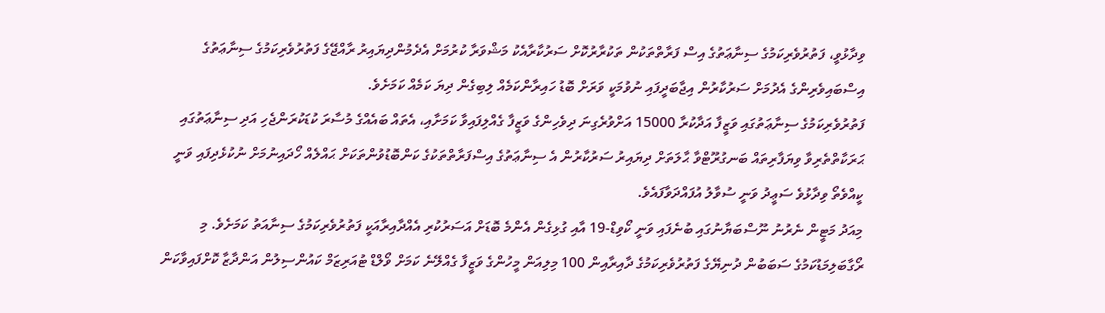ވިދާޅުވީ، ފަތުރުވެރިކަމުގެ ސިނާޢަތުގެ އިސް ފަރާތްތަކުން ތަކުރާރުކޮށް ސަރުކާރާއެކު މަޝްވަރާ ކުރުމަށް އެދެމުންދިޔައިރު ރާއްޖޭގެ ފަތުރުވެރިކަމުގެ ސިނާޢަތުގެ އިސްބައިވެރިންގެ އެދުމަށް ސަރުކާރުން އިޖާބަދީފައި ނުވުމަކީ ވަރަށް ބޮޑު ހައިރާންކަމެއް ލިބިގެން ދިޔަ ކަމެއް ކަމަށެވެ.
ފަތުރުވެރިކަމުގެ ސިނާޢަތުގައި ވަޒީފާ އަދާކުރާ 15000 އަށްވުރެގިނަ ދިވެހިންގެ ވަޒީފާ ގެއްލިފައިވާ ކަމަށާއި، އެތައް ބައެއްގެ މުސާރަ ކުޑަކުރަންޖެހި އަދި ސިނާޢަތުގައި ޙަރަކާތްތެރިވާ ވިޔަފާރިތައް ބަނގުރޫޓްވާ ޙާލަތަށް ދިޔައިރު ސަރުކާރުން އެ ސިނާޢަތުގެ އިސްފަރާތްތަކުގެ ކަންބޮޑުވުންތަކަށް ޙައްލެއް ހޯދައިނުމަށް ނުކުޅެދިފައި ވަނީ ކީއްވެތޯ ވިދާޅުވެ ސަޢީދު ވަނީ ސުވާލު އުފައްދަވާފައެވެ.
މިއަދު މަޓީން ނެރުނު ނޫސްބަޔާނުގައި ބުނެފައި ވަނީ ކޯވިޑް-19 އާއި ގުޅިގެން އެންމެ ބޮޑަށް އަސަރުކުރި އެއްދާއިރާއަކީ ފަތުރުވެރިކަމުގެ ސިނާއަތު ކަމަށެވެ. މި ރޯގާބަލިމަޑުކަމުގެ ސަބަބުން ދުނިޔޭގެ ފަތުރުވެރިކަމުގެ ދާއިރާއިން 100 މިލިއަން މީހުންގެ ވަޒީފާ ގެއްލޭނެ ކަމަށް ވޯލްޑް ޓުއަރިޒަމް ކައުންސިލުން އަންދާޒާ ކޮށްފައިވާކަން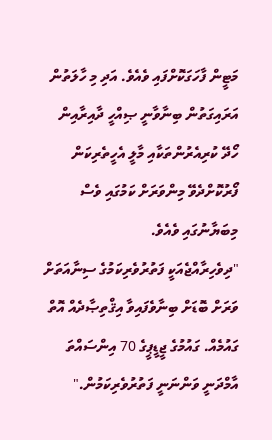މަޓީން ފާހަގަކޮށްފައި ވެއެވެ. އަދި މި ހާލަތުން އަރައިގަތުން ބިނާވާނީ ޞިއްހީ ދާއިރާއިން ހޯދޭ ކުރިއެރުންތަކާއި މާލީ އެހީތެރިކަން ފޯރުކޮށްދެވޭ މިންވަރަށް ކަމުގައި ވެސް މިބަޔާނުގައި ވެއެވެ.
"ދިވެހިރާއްޖެއަކީ ފަތުރުވެރިކަމުގެ ސިނާއަތަށް ވަރަށް ބޮޑަށް ބިނާވެފައިވާ އިޤްތިޞާދެއް އޮތް ގައުމެއް. ގައުމުގެ ޖީޑީޕީގެ 70 އިންސައްތަ އާމްދަނީ ވަންނަނީ ފަތުރުވެރިކަމުން."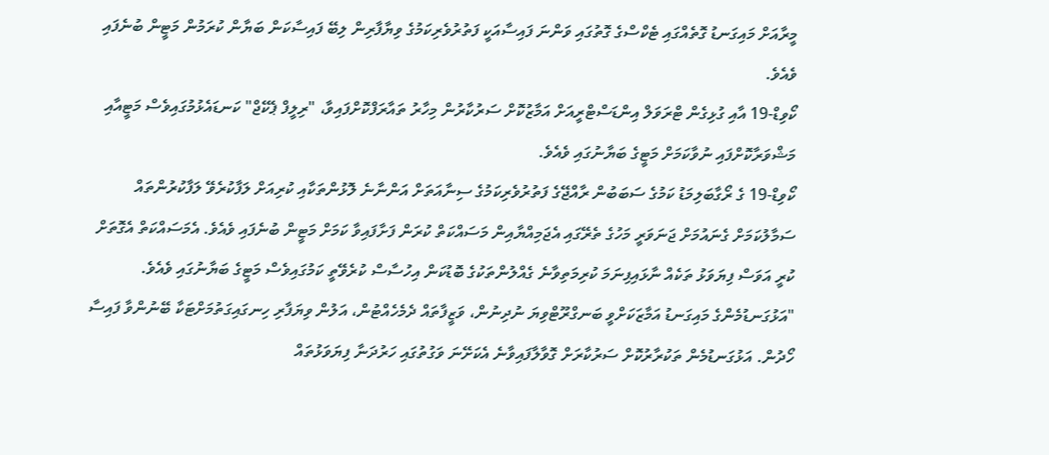މީރާއަށް މައިގަނޑު ގޮތެއްގައި ޓެކްސްގެ ގޮތުގައި ވަންނަ ފައިސާއަކީ ފަތުރުވެރިކަމުގެ ވިޔާފާރިން ލިބޭ ފައިސާކަން ބަޔާން ކުރަމުން މަޓީން ބުނެފައި ވެއެވެ.
ކޯވިޑް-19 އާއި ގުޅިގެން ޓްރަވަލް އިންޑަސްޓްރީއަށް އަމާޒުކޮށް ސަރުކާރުން މިހާރު ތައާރަފްކޮށްފައިވާ، "ރިލީފް ޕެކޭޖް" ކަނޑައެޅުމުގައިވެސް މަޓީއާއި މަޝްވަރާކޮށްފައި ނުވާކަމަށް މަޓީގެ ބަޔާނުގައި ވެއެވެ.
ކޯވިޑް-19 ގެ ރޯގާބަލިމަޑު ކަމުގެ ސަބަބުން ރާއްޖޭގެ ފަތުރުވެރިކަމުގެ ސިނާއަތަށް އަންނާނެ ލޮޅުންތަކާއި ކުރިއަށް ލަފާކުރެވޭ ލަފާކުރުންތައް ސަމާލުކަމަށް ގެނައުމަށް ޖަނަވަރީ މަހުގެ ތެރޭގައި އެޖަމިއްޔާއިން މަސައްކަތް ކުރަން ފަށާފައިވާ ކަމަށް މަޓީން ބުނެފައި ވެއެވެ. އެމަސައްކަތް އެގޮތަށް ކުރީ އަވަސް ފިޔަވަޅު ތަކެއް ނާޅައިފިނަމަ ކުރިމަތިވާނެ ގެއްލުންތަކުގެ ބޮޑުކަން އިހުސާސް ކުރެވޭތީ ކަމުގައިވެސް މަޓީގެ ބަޔާނުގައި ވެއެވެ.
"އަޅުގަނޑުމެންގެ މައިގަނޑު އަމާޒަކަށްވީ ބަނގްރޫޓްވިޔަ ނުދިނުން، ވަޒީފާތައް ދެމެހެއްޓުން، އަލުން ވިޔަފާރި ހިނގައިގަތުމަށްޓަކާ ބޭނުންވާ ފައިސާ ހޯދުން. އަޅުގަނޑުމެން ތަކުރާރުކޮށް ސަރުކާރަށް ގޮވާލާފައިވާނެ އެކަށޭނަ ވަގުތުގައި ހަރުދަނާ ފިޔަވަޅުތައް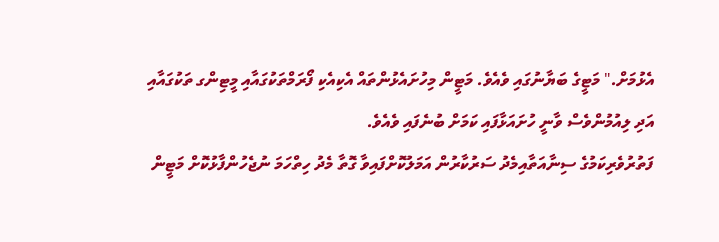އެޅުމަށް." މަޓީގެ ބަޔާނުގައި ވެއެވެ. މަޓީން މިހުށައެޅުންތައް އެކިއެކި ފޯރަމްތަކުގައާއި މީޓިންގ ތަކުގައާއި އަދި ލިއުމުންވެސް ވާނީ ހުށައަޅާފައި ކަމަށް ބުނެފައި ވެއެވެ.
ފަތުރުވެރިކަމުގެ ސިނާއަތާއިމެދު ސަރުކާރުން އަމަލުކޮށްފައިވާ ގޮތާ މެދު ހިތްހަމަ ނުޖެހުންފާޅުކޮށް މަޓީން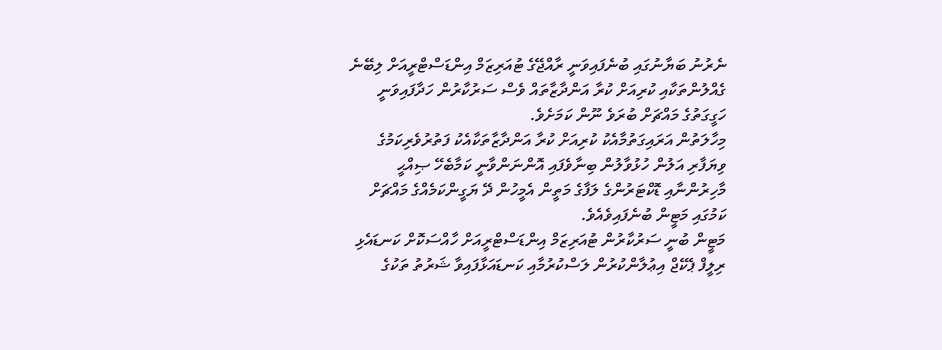ނެރުނު ބަޔާނުގައި ބުނެފައިވަނީ ރާއްޖޭގެ ޓުއަރިޒަމް އިންޑަސްޓްރީއަށް ލިބޭނެ ގެއްލުންތަކާއި ކުރިއަށް ކުރާ އަންދާޒާތައް ވެސް ސަރުކާރުން ހަދާފައިވަނީ ހަގީގަތުގެ މައްޗަށް ބުރަވެ ނޫން ކަމަށެވެ.
މިހާލަތުން އަރައިގަތުމާއެކު ކުރިއަށް ކުރާ އަންދާޒާތަކާއެކު ފަތުރުވެރިކަމުގެ ވިޔަފާރި އަލުން ހުޅުވާލުން ބިނާވެފައި އޮންނަންވާނީ ކަމާބެހޭ ޞިއްޙީ މާހިރުންނާއި ޑޮކްޓަރުންގެ ލަފާގެ މަތީން އެމީހުން ދޭ ޔަގީންކަމެއްގެ މައްޗަށް ކަމުގައި މަޓީން ބުނެފައިވެއެވެ.
މަޓީން ބުނީ ސަރުކާރުން ޓުއަރިޒަމް އިންޑަސްޓްރީއަށް ހާއްސަކޮށް ކަނޑައެޅި ރިލީފް ޕެކޭޖް އިޢުލާންކުރުން ލަސްކުރުމާއި ކަނޑައަޅާފައިވާ ޝަރުތު ތަކުގެ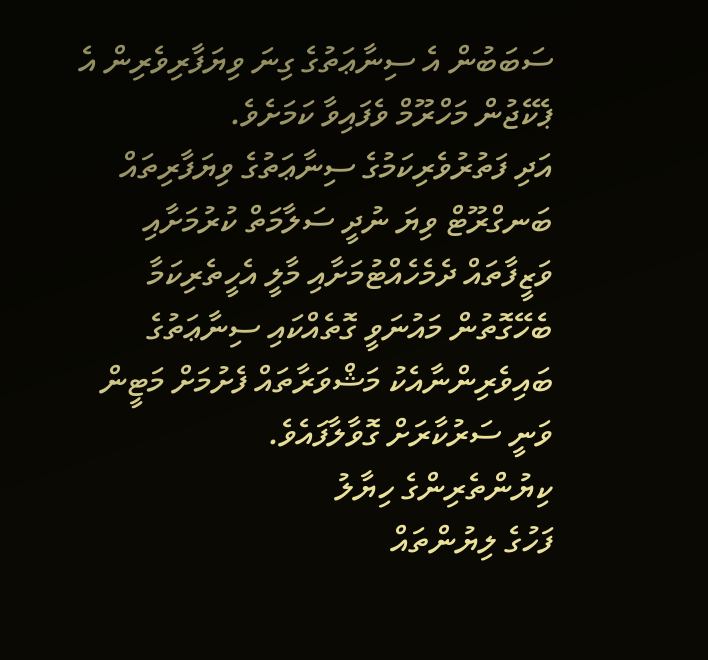ސަބަބުން އެ ސިނާޢަތުގެ ގިނަ ވިޔަފާރިވެރިން އެ ޕެކޭޖުން މަހްރޫމް ވެފައިވާ ކަމަށެވެ.
އަދި ފަތުރުވެރިކަމުގެ ސިނާޢަތުގެ ވިޔަފާރިތައް ބަނގްރޫޓް ވިޔަ ނުދީ ސަލާމަތް ކުރުމަށާއި ވަޒީފާތައް ދެމެހެއްޓުމަށާއި މާލީ އެހީތެރިކަމާ ބެހޭގޮތުން މައުނަވީ ގޮތެއްކައި ސިނާޢަތުގެ ބައިވެރިންނާއެކު މަޝްވަރާތައް ފެށުމަށް މަޓީން ވަނީ ސަރުކާރަށް ގޮވާލާފައެވެ.
ކިޔުންތެރިންގެ ހިޔާލު
ފަހުގެ ލިޔުންތައް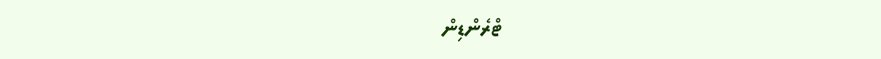ޓްރެންޑިން